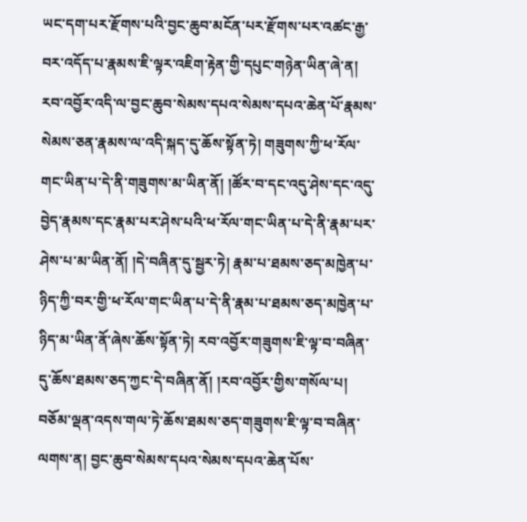ཡང་དག་པར་རྫོགས་པའི་བྱང་ཆུབ་མངོན་པར་རྫོགས་པར་འཚང་རྒྱ་བར་འདོད་པ་རྣམས་ཇི་ལྟར་འཇིག་རྟེན་གྱི་དཔུང་གཉེན་ཡིན་ཞེ་ན། རབ་འབྱོར་འདི་ལ་བྱང་ཆུབ་སེམས་དཔའ་སེམས་དཔའ་ཆེན་པོ་རྣམས་སེམས་ཅན་རྣམས་ལ་འདི་སྐད་དུ་ཆོས་སྟོན་ཏེ། གཟུགས་ཀྱི་ཕ་རོལ་གང་ཡིན་པ་དེ་ནི་གཟུགས་མ་ཡིན་ནོ། །ཚོར་བ་དང་འདུ་ཤེས་དང་འདུ་བྱེད་རྣམས་དང་རྣམ་པར་ཤེས་པའི་ཕ་རོལ་གང་ཡིན་པ་དེ་ནི་རྣམ་པར་ཤེས་པ་མ་ཡིན་ནོ། །དེ་བཞིན་དུ་སྦྱར་ཏེ། རྣམ་པ་ཐམས་ཅད་མཁྱེན་པ་ཉིད་ཀྱི་བར་གྱི་ཕ་རོལ་གང་ཡིན་པ་དེ་ནི་རྣམ་པ་ཐམས་ཅད་མཁྱེན་པ་ཉིད་མ་ཡིན་ནོ་ཞེས་ཆོས་སྟོན་ཏེ། རབ་འབྱོར་གཟུགས་ཇི་ལྟ་བ་བཞིན་དུ་ཆོས་ཐམས་ཅད་ཀྱང་དེ་བཞིན་ནོ། །རབ་འབྱོར་གྱིས་གསོལ་པ། བཅོམ་ལྡན་འདས་གལ་ཏེ་ཆོས་ཐམས་ཅད་གཟུགས་ཇི་ལྟ་བ་བཞིན་ལགས་ན། བྱང་ཆུབ་སེམས་དཔའ་སེམས་དཔའ་ཆེན་པོས་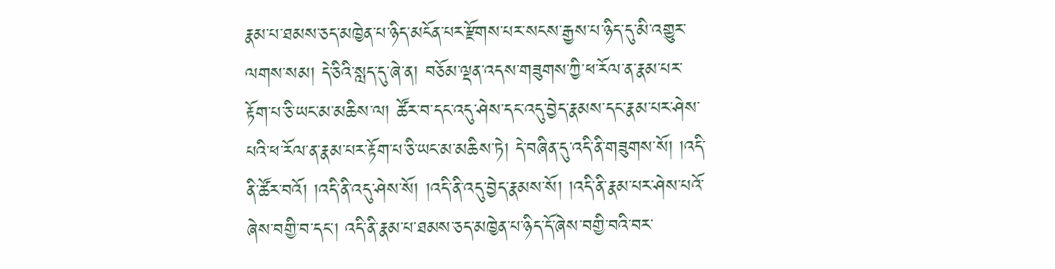རྣམ་པ་ཐམས་ཅད་མཁྱེན་པ་ཉིད་མངོན་པར་རྫོགས་པར་སངས་རྒྱས་པ་ཉིད་དུ་མི་འགྱུར་ལགས་སམ། དེ་ཅིའི་སླད་དུ་ཞེ་ན། བཅོམ་ལྡན་འདས་གཟུགས་ཀྱི་ཕ་རོལ་ན་རྣམ་པར་རྟོག་པ་ཅི་ཡང་མ་མཆིས་ལ། ཚོར་བ་དང་འདུ་ཤེས་དང་འདུ་བྱེད་རྣམས་དང་རྣམ་པར་ཤེས་པའི་ཕ་རོལ་ན་རྣམ་པར་རྟོག་པ་ཅི་ཡང་མ་མཆིས་ཏེ། དེ་བཞིན་དུ་འདི་ནི་གཟུགས་སོ། །འདི་ནི་ཚོར་བའོ། །འདི་ནི་འདུ་ཤེས་སོ། །འདི་ནི་འདུ་བྱེད་རྣམས་སོ། །འདི་ནི་རྣམ་པར་ཤེས་པའོ་ཞེས་བགྱི་བ་དང་། འདི་ནི་རྣམ་པ་ཐམས་ཅད་མཁྱེན་པ་ཉིད་དོ་ཞེས་བགྱི་བའི་བར་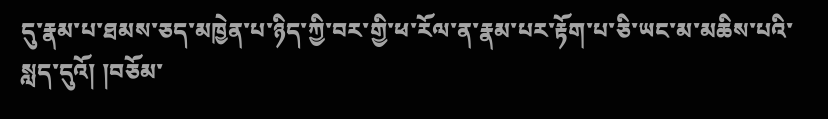དུ་རྣམ་པ་ཐམས་ཅད་མཁྱེན་པ་ཉིད་ཀྱི་བར་གྱི་ཕ་རོལ་ན་རྣམ་པར་རྟོག་པ་ཅི་ཡང་མ་མཆིས་པའི་སླད་དུའོ། །བཅོམ་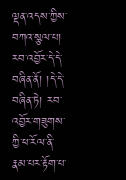ལྡན་འདས་ཀྱིས་བཀའ་སྩལ་པ། རབ་འབྱོར་དེ་དེ་བཞིན་ནོ། །དེ་དེ་བཞིན་ཏེ། རབ་འབྱོར་གཟུགས་ཀྱི་ཕ་རོལ་ནི་རྣམ་པར་རྟོག་པ་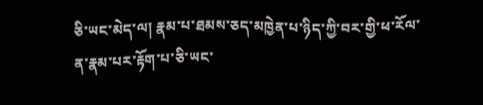ཅི་ཡང་མེད་ལ། རྣམ་པ་ཐམས་ཅད་མཁྱེན་པ་ཉིད་ཀྱི་བར་གྱི་ཕ་རོལ་ན་རྣམ་པར་རྟོག་པ་ཅི་ཡང་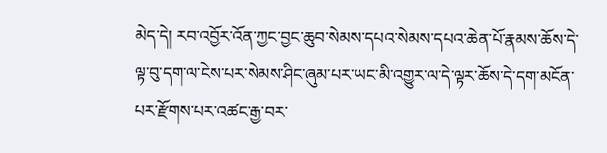མེད་དེ། རབ་འབྱོར་འོན་ཀྱང་བྱང་ཆུབ་སེམས་དཔའ་སེམས་དཔའ་ཆེན་པོ་རྣམས་ཆོས་དེ་ལྟ་བུ་དག་ལ་ངེས་པར་སེམས་ཤིང་ཞུམ་པར་ཡང་མི་འགྱུར་ལ་དེ་ལྟར་ཆོས་དེ་དག་མངོན་པར་རྫོགས་པར་འཚང་རྒྱ་བར་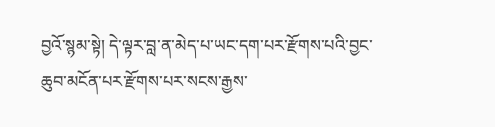བྱའོ་སྙམ་སྟེ། དེ་ལྟར་བླ་ན་མེད་པ་ཡང་དག་པར་རྫོགས་པའི་བྱང་ཆུབ་མངོན་པར་རྫོགས་པར་སངས་རྒྱས་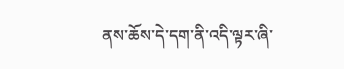ནས་ཆོས་དེ་དག་ནི་འདི་ལྟར་ཞི་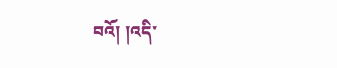བའོ། །འདི་